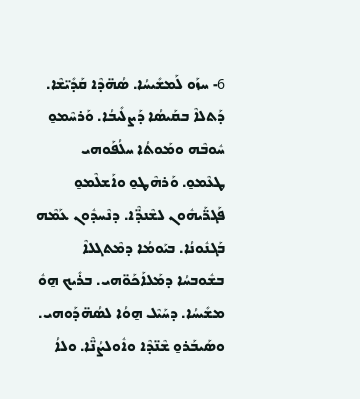6- ܚܙܰܘ ܠܰܡܫܺܝܚܳܐ. ܣܳܗ̈ܕܶܐ ܩܰܕܺܝ̈ܫܶܐ. ܕܰܬܠܐܶ ܒܩܰܝܣܳܐ ܕܰܨܠܺܝܒܳܐ. ܘܰܪܚܶܡܘ̱ ܚܽܘܒܶܗ ܘܡܰܘܬܳܐ ܚܠܳܦܰܘܗܝ ܛܥܶܡܘ̱. ܘܰܪܗܶܛܘ̱ ܘܐܰܫܠܶܡܘ̱ ܦܰܓܪ̈ܰܝܗܽܘܢ ܠܫܶܢܕ̈ܶܐ. ܕܢܶܚܕܽܘܢ ܥܰܡܶܗ ܒܰܓܢܽܘܢܳܐ. ܒܝܰܘܡܳܐ ܕܡܶܬܓܠܐܶ ܒܫܽܘܒܚܳܐ ܕܡܰܠܐܰܟܰܘ̈ܗܝ. ܒܪܺܝܟ ܗ̱ܘܽ ܡܫܺܝܚܳܐ. ܕܚܰܝܶܠ ܗ̱ܘܳܐ ܠܣܳܗ̈ܕܰܘܗܝ. ܘܣܰܝܒܰܪܘ̱ ܫܶܢ̈ܕܶܐ ܘܐܽܘܠܨܳܢ̈ܶܐ. ܘܠܐܳ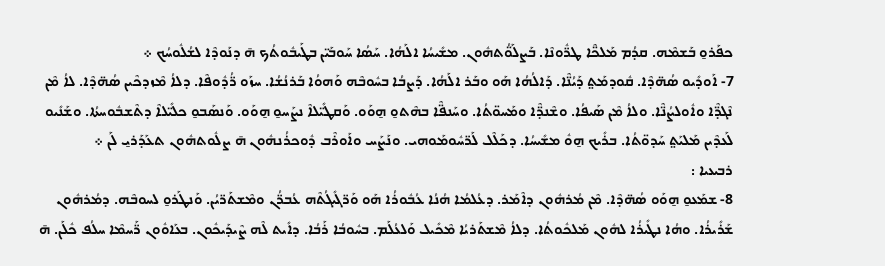ܟܦܰܪܘ̱ ܒܰܫܡܶܗ. ܩܕܳܡ ܡܰܠܟ̈ܶܐ ܛܪ̈ܽܘܢܶܐ. ܒܰܨܠܰܘ̈ܳܬܗܽܘܢ. ܡܫܺܝܚܳܐ ܐܠܰܗܳܐ. ܚܰܣܳܐ ܚܰܘܒܰܝ̈ܢ ܒܛܰܝܒܽܘܬܳܟ ܗ̄ ܕܢܰܘܕܶܐ ܠܫܳܠܽܘܚܳܟ ܀
7- ܐܰܘܕܺܝܘ ܣܳܗ̈ܕܶܐ. ܩܽܘܕܡܰܬ݀ ܕܰܝܳܢ̈ܶܐ. ܕܰܐܠܳܗܳܐ ܗܰܘ ܘܒܰܪ ܐܠܰܗܳܐ. ܕܰܨܒܳܐ ܒܚܽܘܒܶܗ ܘܰܗܘܳܐ ܒܰܪܢܳܫܳܐ. ܚܙܰܘ ܪ̈ܳܕܽܘܦܶܐ. ܕܠܐܳ ܡܶܙܕܟܶܝܢ ܣܳܗ̈ܕܶܐ. ܠܐܳ ܡܶܢ ܢܶܓܕ̈ܶܐ ܘܐܽܘܠܨܳܢ̈ܶܐ. ܘܠܐܳ ܡܶܢ ܣܰܝܦܳܐ. ܘܫܶܢܕ̈ܶܐ ܘܡܰܚܘ̈ܬܳܐ. ܘܚܰܢܦ̈ܶܐ ܒܗܶܬܘ̱ ܗ̱ܘܰܘ. ܘܰܩܛܺܝ̈ܠܐܶ ܢܨܰܚܘ̱ ܗ̱ܘܰܘ. ܘܰܢܣܰܒܘ̱ ܟܠܺܝ̈ܠܐܶ ܕܬܶܫܒܽܘܚܬܳܐ. ܘܫܰܢܺܝܘ ܠܰܥܕܶܝܢ ܡܰܠܝܰܬ݀ ܚܰܕܘ̈ܬܳܐ. ܒܪܺܝܟ ܗ̱ܘܽ ܡܫܺܝܚܳܐ. ܕܟܰܠܶܠ ܠܰܪ̈ܚܽܘܡܰܘܗܝ. ܘܢܰܨܰܚ ܘܐܰܘܪܶܒ ܕܽܘܟܪܳܢܗܽܘܢ ܗ̄ ܨܠܽܘܬܗܽܘܢ ܬܥܰܕܰܪܝ̱ ܠܰܢ ܀
ܪܒܝܥܝܐ :
8- ܫܡܰܥܘ̱ ܗ̱ܘܰܘ ܣܳܗ̈ܕܶܐ. ܡܶܢ ܡܳܪܗܽܘܢ ܕܐܶܡܰܪ. ܕܥܳܠܡܳܐ ܗܳܢܳܐ ܥܳܒܽܘܪܳܐ ܗܰܘ ܘܰܪ̈ܓܺܝܓܳܬܶܗ ܥܳܒܪ̈ܳܢ ܘܡܶܫܬܰܪ̈ܝܳܢ. ܘܰܢܛܰܪܘ̱ ܠܚܘܒܶܗ. ܕܡܳܪܗܽܘܢ ܫܰܪܺܝܪܳܐ. ܘܗܳܐ ܢܛܺܝܪܳܐ ܠܗܽܘܢ ܡܰܠܟܽܘܬܳܐ. ܕܠܐܳ ܡܶܫܬܰܪܝܳܐ ܡܶܟܺܝܠ ܘܰܠܥܳܠܰܡ. ܒܚܽܘܒܳܐ ܪܰܒܳܐ. ܕܐܺܝܬ ܠܶܗ ܨܶܝܕܰܝܟܽܘܢ. ܒܥܰܐܘܽܘܢ ܪ̈ܰܚܡܶܐ ܚܠܳܦ ܟܽܠܰܢ. ܗ̄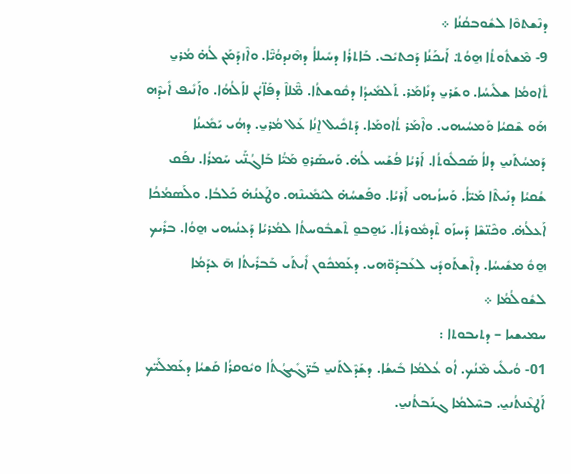ܕܢܶܫܬܘܶܐ ܠܫܽܘܒܩܳܢܳܐ ܀
9- ܡܶܫܬܽܘܬܳܐ ܗ̱ܘܳܬ݀. ܐܰܝܟܰܢܳܐ ܕܰܟܬܝܺܒ. ܒܰܐܬܪܳܐ ܕܚܺܝܠܐܳ ܕܗܶܢܕܘܳܝ̈ܶܐ. ܘܐܶܙܕܰܡܰܢ ܠܳܗ̇ ܡܳܪܝ̱ ܬܽܐܘܡܳܐ ܫܠܺܝܚܳܐ. ܘܫܰܪܝ̱ ܕܢܺܐܡܰܪ. ܬܰܠܡܺܝܕܳܐ ܕܩܽܘܫܬܳܐ. ܡ̈ܶܠܐܶ ܕܦܰܐ̈ܝܳܢ ܠܐܰܠܳܗܳܐ. ܘܐܰܢܺܝܦ ܐܺܝܕܶܗ ܗܰܘ ܫܶܩܝܳܐ ܘܰܡܚܳܝܗܝ. ܘܐܶܡܰܪ ܬܳܐܘܡܰܐ. ܕܰܬܟܺܝܠ ܐ̱ܢܳܐ ܥܰܠ ܡܳܪܝ̱. ܕܗܳܝ ܝܰܡܺܝܢܳܐ ܕܰܡܚܳܬܰܢܝ̱ ܕܠܐܳ ܣܰܟܠܽܘܬܳܐ. ܐܰܪܝܳܐ ܦܳܫܰܚ ܠܳܗ̇. ܘܰܚܣܰܪܘ̱ ܡܰܝ̈ܳܐ ܒܰܐܓܳܢ̈ܰܝ ܚܰܡܪܳܐ. ܢܦܰܩ ܫܳܩܝܳܐ ܕܢܰܝܬܶܐ ܡܰܝ̈ܐܳ. ܘܰܚܙܳܝܗܝ ܐܰܪܝܳܐ. ܘܦܰܫܚܳܗ̇ ܠܝܰܡܺܝܢܶܗ. ܘܛܰܥܢܳܗ̇ ܟܰܠܒܳܐ. ܘܠܰܣܡܳܟܳܐ ܐܰܥܠܳܗ̇. ܘܟܶܢ̈ܫܶܐ ܕܰܚܙܰܘ ܬܶܕܡܽܘܪܬܳܐ. ܝܰܗ̱ܒܘ̱ ܬܶܫܒܽܘܚܬܳܐ ܠܡܳܪܝܳܐ ܕܰܥܢܳܝܗܝ ܗ̱ܘܳܐ. ܒܪܺܝܟ ܗ̱ܘܽ ܡܫܺܝܚܳܐ. ܕܐܶܫܬܰܘܕܺܝ ܠܥܰܒܕܰܘ̈ܗܝ. ܕܥܰܡܟܽܘܢ ܐܺܝܬܰܝ ܒܰܒܪܺܝܬܳܐ ܗ̄ ܥܕܰܡܳܐ ܠܫܽܘܠܳܡܳܐ ܀
ܚܡܝܫܝܐ – ܕܬܝܒܘܬܐ :
01- ܘܳܝܠܺܝ ܡܶܢܳܟ. ܐܳܘ ܥܳܠܡܳܐ ܒܺܝܫܳܐ. ܕܫܰܕܶܠܬܰܢܝ̱ ܒܰܪ̈ܓܺܝܓܳܬܳܐ ܘܝܽܘܩܪܳܐ ܩܰܫܝܳܐ ܕܥܰܡܠܰܝ̈ܟ ܐܰܛܥܶܢܬܳܢܝ̱. ܒܚܶܠܡܳܐ ܓܢܰܒܬܳܢܝ̱.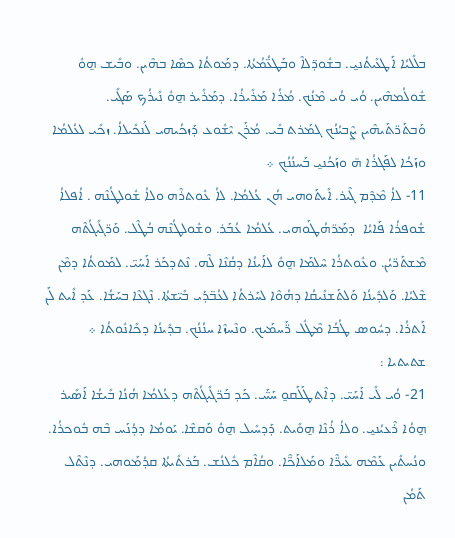ܒܠܺܠܝܳܐ ܐܰܛܥܺܝܬܳܢܝ̱. ܒܫܽܘܕ̈ܠܐܶ ܘܒܰܛܥ̈ܳܡܳܬܳܐ. ܕܡܰܘܬܳܐ ܟܣܶܐ ܒܗܶܝܢ. ܘܒܺܝܫ ܗ̱ܘܽ ܫܽܘܠܳܡܗܶܝܢ. ܘܳܝ ܘܳܝ ܡܶܢܳܟ. ܡܳܪܳܐ ܡܰܪܺܝܪܳܐ. ܕܡܰܪܺܝܪ ܗ̱ܘܽ ܢܺܝܪܳܟ ܣܰܓܺܝ. ܘܰܒܬܰܪ̈ܬܰܝܗܶܝܢ ܨܶܒܝܳܢܳܟ ܓܡܰܪܬ ܒܺܝ. ܡܳܪܰܢ ܝܶܫܽܘܥ ܕܰܙܟܳܝܗܝ ܠܰܢܟܺܝܠܐܳ. ܙܟܺܝ ܠܥܳܠܡܳܐ ܘܙܰܟܳܐ ܠܦܰܓܪܳܐ ܗ̄ ܘܙܰܟܳܢܝ̱ ܒܰܚܢܳܢܳܟ ܀
11- ܠܐܳ ܡܶܕܶܡ ܓܶܝܪ. ܐܺܝܬܰܘܗܝ ܗܳܢ ܥܳܠܡܳܐ. ܠܐܳ ܥܽܘܬܪܶܗ ܘܠܐܳ ܫܽܘܠܛܳܢܶܗ . ܐܳܦܠܐܳ ܫܽܘܦܪܳܐ ܦܰܐܝܳܐ  ܕܡܰܪ̈ܗܳܛܰܘܗܝ. ܥܳܠܡܳܐ ܥܳܒܰܪ. ܘܫܽܘܠܛܳܢܶܗ ܒܳܛܶܠ. ܘܰܪ̈ܓܺܝܓܳܬܶܗ ܡܶܫܬܰܪ̈ܝܳܢ. ܘܥܽܘܬܪܳܐ ܚܶܠܡܰܐ ܗ̱ܘܽ ܠܐܰܝܢܳܐ ܕܩܳܢܶܐ ܠܶܗ. ܢܶܬܕܟܰܪ ܐܰܚܰܝ̈. ܠܡܰܘܬܳܐ ܕܡܶܢ ܫܶܠܝܳܐ. ܘܰܠܕܺܝܢܳܐ ܘܰܠܬܰܫܢܺܝܩܳܐ ܕܗܳܘܶܐ ܠܚܰܪܬܳܐ ܠܥܳܒ̈ܕܰܝ ܒܺܝ̈ܫܬܳܐ. ܢܶܓܥܶܐ ܒܚܰܫܳܐ. ܥܰܕ ܐܺܝܬ ܠܰܢ ܐܰܬܪܳܐ. ܕܚܽܘܣ ܛܳܒܳܐ ܡܶܛܽܠ ܪ̈ܰܚܡܰܝܟ. ܘܢܶܚܙܶܐ ܚܢܳܢܳܟ. ܒܕܺܝܢܳܐ ܕܟܺܐܢܽܘܬܳܐ ܀
ܫܬܝܬܝܐ :
21- ܘܳܝ ܠܺܝ ܐܰܚܰܝ̈. ܕܐܶܬܛܰܠܰܩܘ̱ ܚܰܝ̈ܰܝ. ܟܰܕ ܒܰܪ̈ܓܺܝܓܳܬܶܗ ܕܥܳܠܡܳܐ ܗܳܢܳܐ ܒܺܝܫܳܐ ܐܰܣܺܝܪ ܗ̱ܘܳܐ ܪܶܥܝܳܢܝ̱. ܘܠܐܳ ܪܳܢܶܐ ܗ̱ܘܺܝܬ. ܕܰܕܚܺܝܠ ܗ̱ܘܽ ܘܰܩܫܶܐ. ܝܰܘܡܳܐ ܕܕܳܢܰܚ ܒܶܗ ܒܽܘܟܪܳܐ. ܘܢܳܚܬܺܝܢ ܥܰܡܶܗ ܥܺܝܪ̈ܶܐ ܘܡܰܠܐܰܟ̈ܶܐ. ܘܩܳܐܶܡ ܟܽܠܢܳܫ. ܒܰܪܬܺܝܬܳܐ ܩܕܳܡܰܘܗܝ. ܕܢܶܬܶܠ ܬܰܡܳܢ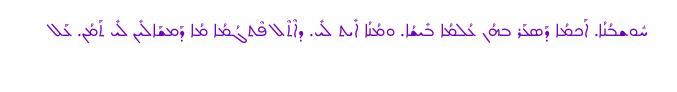ܚܽܘܫܒܳܢܳܐ. ܐܰܟܡܳܐ ܕܰܣܥܰܪ ܒܗܳܢ ܥܳܠܡܳܐ ܒܺܝܫܳܐ. ܘܡܳܢܳܐ ܐܺܝܬ ܠܺܝ. ܕܐܶܬܶܠ ܦܶܬܓܳܡܳܐ ܡܳܐ ܕܰܡܫܰܐܠܺܝܢ ܠܺܝ ܬܰܡܳܢ. ܥܰܠ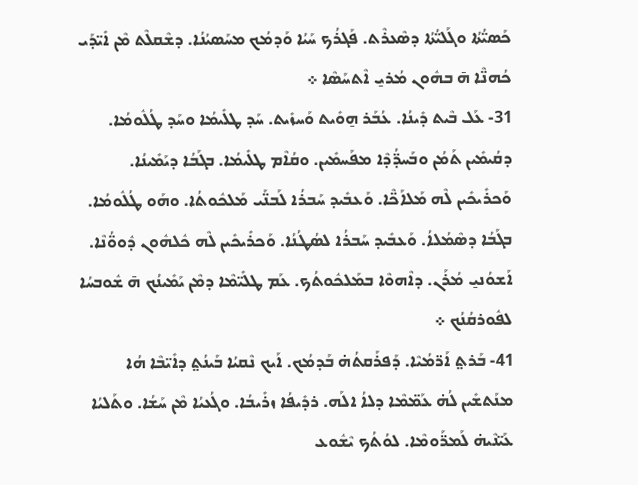ܟܰܣܝ̈ܳܬܳܐ ܘܓܰܠܝ̈ܳܬܳܐ ܕܣܶܥܪܶܬ. ܦܰܓܪܳܟ ܚܰܝܳܐ ܘܰܕܡܳܟ ܡܚܰܣܝܳܢܳܐ. ܕܫܶܩܠܶܬ ܡܶܢ ܐܺܝ̈ܕܰܝ ܟܳܗܢ̈ܶܐ ܗ̄ ܒܗܽܘܢ ܡܳܪܝ̱ ܐܶܬܚܰܣܶܐ ܀
31- ܥܰܠ ܒܶܝܬ ܕܺܝܢܳܐ. ܥܳܒܰܪ ܗ̱ܘܺܝܬ ܘܰܚܙܺܝܬ. ܚܰܕ ܛܠܺܝܡܳܐ ܘܚܰܕ ܛܳܠܽܘܡܳܐ. ܕܩܳܝܡܺܝܢ ܬܰܡܳܢ ܘܒܰܚܕ̈ܳܕܶܐ ܡܦܰܚܡܺܝܢ. ܘܩܳܐܶܡ ܛܠܺܝܡܳܐ. ܒܓܰܒܳܐ ܕܝܰܡܺܝܢܳܐ. ܘܰܟܪܺܝܟܺܝܢ ܠܶܗ ܡܰܠܐܰܟ̈ܶܐ. ܘܰܥܒܺܝܕ ܚܰܒܪܳܐ ܠܰܒܢ̈ܰܝ ܡܰܠܟܽܘܬܳܐ. ܘܗܰܘ ܛܳܠܽܘܡܳܐ. ܒܓܰܒܳܐ ܕܣܶܡܳܠܐܳ. ܘܰܥܒܺܝܕ ܚܰܒܪܳܐ ܠܣܳܛܳܢܳܐ. ܘܰܟܪܺܝܟܺܝܢ ܠܶܗ ܟܽܠܗܽܘܢ ܕܽܘܘ̈ܳܢܶܐ. ܐܰܫܘܳܢܝ̱ ܡܳܪܰܢ. ܕܐܶܗܘܶܐ ܒܡܰܠܟܽܘܬܳܟ. ܥܰܡ ܛܠܺܝ̈ܡܶܐ ܕܡܶܢ ܝܰܡܺܝܢܳܟ ܗ̄ ܫܽܘܒܚܳܐ ܠܦܽܘܪܩܳܢܳܟ ܀
41- ܒܰܪܬ݀ ܐܰܪ̈ܡܳܝܶܐ. ܕܰܦܪܰܩܬܳܗ̇ ܒܰܕܡܳܟ. ܐܰܝܟ ܢܶܩܝܳܐ ܒܰܝܢܳܬ݀ ܕܐܺܝ̈ܒܶܐ ܗܳܐ ܡܢܰܬܫܺܝܢ ܠܳܗ̇ ܥܰܡ̈ܡܶܐ ܕܠܐܳ ܐܠܰܗ. ܪܕܺܝܦܳܐ ܙܪܺܝܒܳܐ. ܘܓܳܥܝܳܐ ܡܶܢ ܚܰܫܳܐ. ܘܬܰܠܝܳܐ ܥܰܝ̈ܢܶܝܗ̇ ܠܰܡܪ̈ܰܘܡܶܐ. ܠܘܳܬܳܟ ܝܶܫܽܘܥ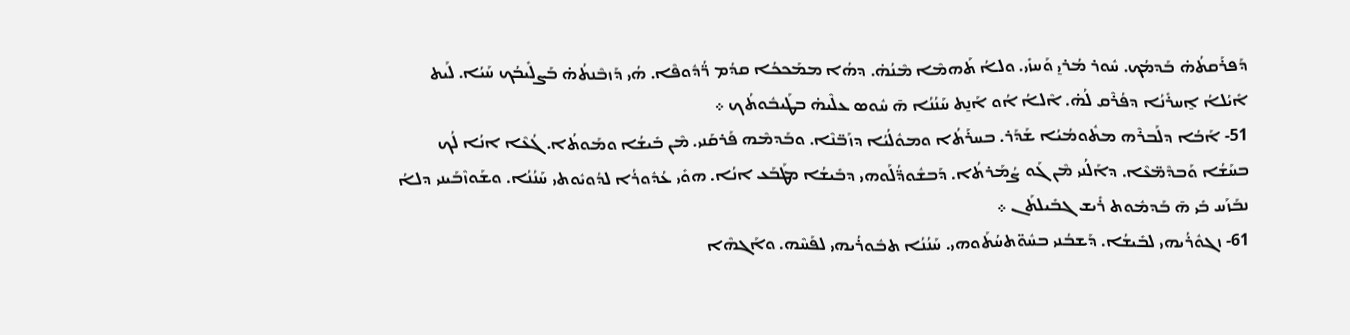ܕܰܦܪܰܩܬܳܗ̇ ܒܰܕܡܳܟ. ܚܽܘܪ ܡܳܪܝ̱ ܘܰܚܙܺܝ. ܘܠܐܳ ܬܰܗܡܶܐ ܡܶܢܳܗ̇. ܕܗܳܐ ܡܡܰܟܟܳܐ ܩܕܳܡ ܪ̈ܳܕܽܘܦܶܐ. ܗܳܝ ܕܰܙܒܶܢܬܳܗ̇ ܒܰܨܠܺܝܒܳܟ ܚܰܝܳܐ. ܠܰܝܬ ܐܺܝܳܠܐܳ ܐ̱ܚܪܺܢܳܐ ܕܦܳܪܶܩ ܠܳܗ̇. ܐܶܠܐܳ ܐܳܘ ܐܰܢ̱ܬ ܚܰܢܳܢܳܐ ܗ̄ ܚܽܘܣ ܥܠܶܝܗ̇ ܒܛܰܝܒܽܘܬܳܟ ܀
51- ܐܰܒܳܐ ܕܠܰܒܪܶܗ ܡܬܽܘܡܳܝܳܐ ܫܰܕܰܪ. ܒܚܪܰܬܳܐ ܘܡܘܽܠܳܝܳܐ ܕܙܰܒ̈ܢܶܐ. ܘܒܰܕܡܶܗ ܦܰܪܩܰܢܝ. ܡܶܢ ܒܺܝܫܳܐ ܘܡܰܘܬܳܐ. ܓܳܥܶܐ ܐܢܳܐ ܠܳܟ ܒܚܰܫܳܐ ܘܰܒܕܶܡ̈ܥܶܐ. ܕܐܰܠܳܢܝ ܡܶܢ ܓܰܘ ܨܳܡܰܪܬܳܐ. ܕܰܒܫܽܘܕ̈ܳܠܰܘܗܝ ܕܒܺܝܫܳܐ ܡܛܰܒܰܥ ܐܢܳܐ. ܗܘܺܝ ܥܳܕܽܘܪܳܐ ܠܕܳܘܝܽܘܬܝ ܚܰܢܳܢܳܐ. ܘܫܰܘܙܶܒܰܝܢܝ ܕܠܐܳ ܢܒܰܙܰܚ ܒܺܝ ܗ̄ ܒܰܕܡܽܘܬ ܪܺܝܫ ܓܒܺܝܠܬܰܢ ܀
61- ܙܓܘܽܪܳܝܗܝ ܠܒܺܝܫܳܐ. ܕܰܫܒܳܢܝ ܒܚܽܘ̈ܬܚܳܬܰܘܗܝ. ܚܰܢܳܢܳܐ ܬܒܽܘܪܳܝܗܝ ܠܦܰܚܶܗ. ܘܐܰܓܗܶܐ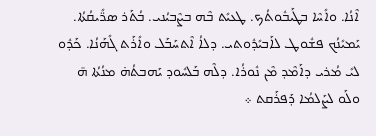ܐܶܢܳܐ. ܘܐܺܚܶܐ ܒܛܰܝܒܽܘܬܳܟ. ܛܥܝܺܬ ܒܶܗ ܒܨܶܒܝܳܢܝ. ܒܳܬܰܪ ܣܪ̈ܺܝܩܳܬܳܐ. ܝܰܡܝܺܢܳܟ ܦܫܽܘܛ ܠܐܰܒܝܺܕܽܘܬܝ. ܕܠܐܳ ܐܶܬܚܰܒܰܠ ܘܐܺܪܰܬ ܓܺܗܰܢܳܐ. ܟܰܕܽܘ ܠܝܺ ܡܳܪܝ ܕܐܰܡܶܕ ܡܶܢ ܢܽܘܪܳܐ. ܕܠܶܗ ܒܰܠܚܽܘܕ ܝܰܗܒܬܳܗ̇ ܡܢܳܬܳܐ ܗ̄ ܘܠܰܘ ܠܨܰܠܡܳܐ ܕܰܦܪܰܩܬ ܀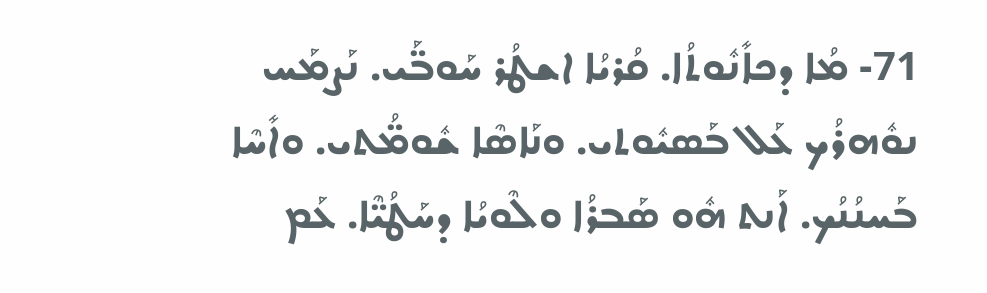71- ܡܳܐ ܕܟܐܺܢܽܘܬܳܐ. ܩܳܪܝܳܐ ܐܫܛܳܪ ܚܰܘܒ̈ܰܝ. ܢܰܨܡܰܚ ܢܘܽܗܪܳܟ ܥܰܠ ܒܰܣܝܽܘܬܝ. ܘܢܰܐܣܶܐ ܫܽܘܡ̈ܳܬܝ. ܘܐܺܚܶܐ ܒܰܚܢܳܢܳܟ. ܐܰܢܬ ܗܽܘ ܣܰܒܪܳܐ ܘܠܶܘܝܳܐ ܕܚܰܛܳܝ̈ܶܐ. ܥܰܡ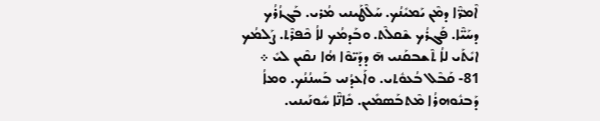ܐܶܡܪ̈ܶܐ ܕܡܶܢ ܝܰܡܝܺܢܳܟ. ܚܰܠܶܛܰܝܢܝ ܡܳܪܝ. ܒܰܓܙܳܪܳܟ ܕܚܰܝ̈ܶܐ. ܦܰܓܪܳܟ ܫܶܩܠܶܬ. ܘܒܰܕܡܳܟ ܠܐܳ ܟܶܦܪܶܬ. ܨܰܠܡܳܟ ܐܝܺܬܰܝ ܠܐܳ ܬܶܫܒܩܰܢܝ ܗ̄ ܕܕܰܝ̈ܘܶܐ ܗܳܐ ܢܩܶܝܢ ܠܝܺ ܀
81- ܩܰܒܶܠ ܒܳܥܘܽܬܝ. ܘܐܰܥܕܳܢܝ ܒܰܚܢܳܢܳܟ. ܘܡܐܳ ܕܰܒܢܽܘܗܪܳܐ ܡܶܬܒܰܣܡܺܝܢ. ܟܺܐܢ̈ܶܐ ܚܽܘܢܰܝܢܝ.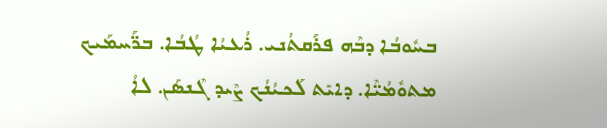ܒܚܽܘܒܳܐ ܕܒܶܗ ܦܪܰܩܬܳܢܝ. ܪܳܥܝܳܐ ܛܳܒܳܐ. ܒܪ̈ܰܚܡܰܝܟ ܡܬܘܽܡܳܝ̈ܶܐ. ܕܐܝܺܬ ܠܰܟܝܳܢܳܟ ܨܶܝܕ ܓܶܢܣܰܢ. ܠܐܳ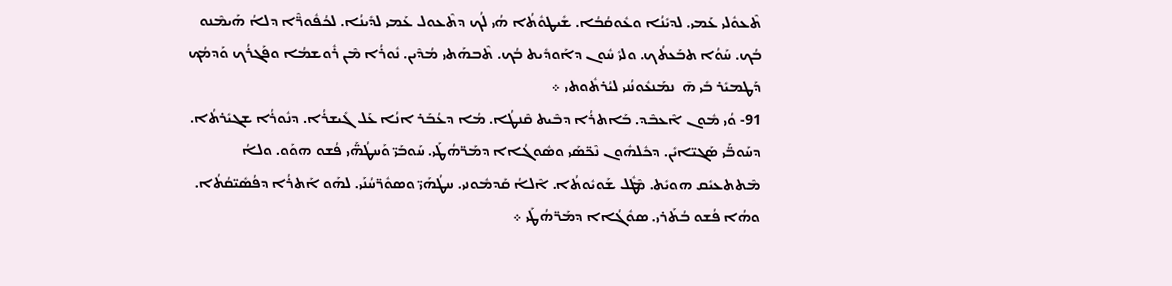ܬܶܥܘܽܠܝ ܥܰܡܝ. ܠܕܝܺܢܳܐ ܘܥܽܘܩܳܒܳܐ. ܫܺܝܛܘܽܬܳܐ ܗܳܝ ܠܳܟ ܕܬܶܥܘܠ ܥܰܡܝ ܠܕܺܝܢܳܐ. ܠܟܳܦܽܘܪ̈ܶܐ ܕܠܐܳ ܗܰܝܡܶܢܘ ܒܳܟ. ܚܰܘܳܐ ܬܒܰܥܬܳܟ. ܘܠܝܺ ܚܽܘܢ ܕܐܰܘܕܺܝܬ ܒܳܟ. ܬܶܒܗܰܬܝ ܡܳܕܶܝܢ. ܢܽܘܪܳܐ ܡܶܢ ܪܽܘܫܡܳܐ ܘܦܰܓܪܳܟ ܘܰܕܡܳܟ ܕܰܛܡܝܺܪ ܒܺܝ ܗ̄  ܢܡܰܢܥܽܘܢܳܢܝ ܠܝܳܪܬܽܘܬܝ ܀
91- ܘܳܝ ܡܽܘܢ ܐܶܥܒܶܕ. ܒܰܐܬܪܳܐ ܕܒܶܝܬ ܩܶܢܛܳܐ. ܡܳܐ ܕܥܳܒܰܪ ܐܢܳܐ ܥܰܠ ܓܺܝܫܪܳܐ. ܕܢܽܘܪܳܐ ܫܓܝܺܪܬܳܐ. ܕܚܰܘܒ̈ܰܝ ܣܰܓܝ̈ܐܝܺܢ. ܕܟܽܠܗܽܘܢ ܢܶܟ̈ܣܰܝ ܘܣܽܘܓܳܐܐ ܕܡܰܪ̈ܗܳܛܰܝ. ܚܰܘܒܰܝ̈ ܘܰܚܛܳܗ̈ܰܝ ܦܳܫܘ ܗܘܰܘ. ܘܠܐܳ ܡܶܬܬܥܝܺܩ ܗܘܝܺܬ. ܡܶܛܽܠ ܫܰܘܝܽܘܬܳܐ. ܐܶܠܐܳ ܩܰܕܡܽܘܢܝ. ܚܛܳܗܰܝ̈ ܘܣܘܽܪ̈ܚܳܢܰܝ. ܠܗܰܘ ܐܰܬܪܳܐ ܕܦܳܣܺܝ̈ܩܳܬܳܐ. ܘܗܳܐ ܦܳܫܘ ܒܳܬܰܪܝ. ܣܘܽܓܳܐܐ ܕܡܰܪ̈ܗܳܛܰܝ ܀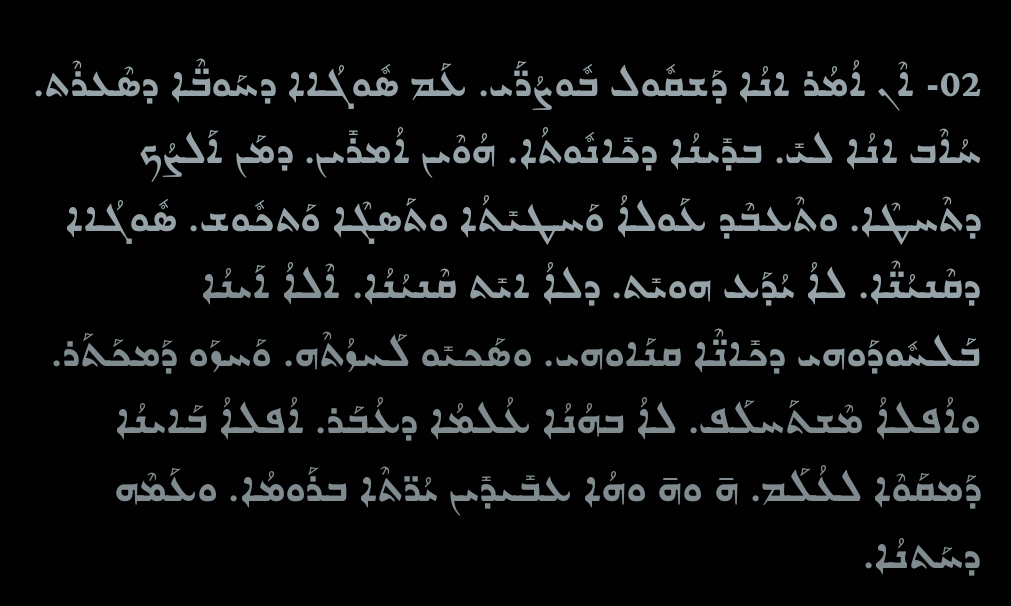02- ܐܶܢ ܐܳܡܳܪ ܐܢܳܐ ܕܰܫܩܽܘܠ ܒܽܘܨܳܪ̈ܰܝ. ܥܰܡ ܣܽܘܓܳܐܐ ܕܚܰܘܒ̈ܶܐ ܕܣܶܥܪܶܬ. ܚܳܐܶܒ ܐܢܳܐ ܠܝܺ. ܒܕܺܝܢܳܐ ܕܟܺܐܢܽܘܬܳܐ. ܗܳܘܶܝܢ ܐܳܡܪܺܝܢ. ܕܡܰܢ ܐܰܠܨܳܟ ܕܬܶܚܛܶܐ. ܘܬܶܥܒܶܕ ܥܰܘܠܐܳ ܘܰܚܛܝܺܬܳܐ ܘܬܰܣܓܶܐ ܘܰܬܟܽܘܫ. ܣܽܘܓܳܐܐ ܕܩܶܢܝܳܢ̈ܶܐ. ܠܐܳ ܝܳܕܰܥ ܗܘܝܺܬ. ܕܠܐܳ ܐܝܺܬ ܩܶܢܝܳܢܳܐ. ܐܶܠܐܳ ܐܰܝܢܳܐ ܒܰܠܚܽܘܕܰܘܗܝ ܕܟܺܐܢ̈ܶܐ ܩܢܰܐܘܗܝ. ܘܣܰܟܝܺܘ ܠܰܚܙܳܬܶܗ. ܘܰܚܙܰܘ ܕܰܡܟܰܬܰܪ. ܘܐܳܦܠܐܳ ܡܶܫܬܰܚܠܰܦ. ܠܐܳ ܒܗܳܢܳܐ ܥܳܠܡܳܐ ܕܥܳܒܰܪ. ܐܳܦܠܐܳ ܒܰܐܝܢܳܐ ܕܰܡܩܰܘܶܐ ܠܥܳܠܰܡ. ܗ̄ ܘܗ̄ ܘܗܳܐ ܥܒܺܝܕܺܝܢ ܝܳܪ̈ܬܶܐ ܒܪܰܘܡܳܐ. ܘܥܰܡܶܗ ܕܚܰܬܢܳܐ.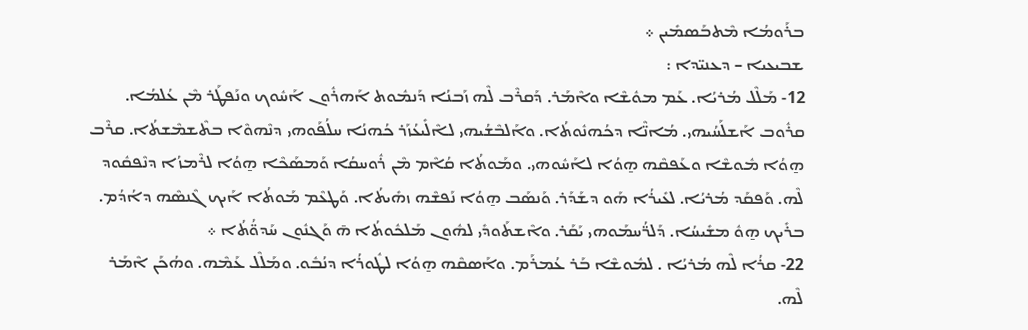ܒܪܰܘܡܳܐ ܡܶܬܒܰܣܡܺܝܢ ܀
ܫܒܝܥܝܐ – ܕܥܢܝ̈ܕܐ :
12- ܡܰܠܶܠ ܡܳܪܝܳܐ. ܥܰܡ ܡܘܽܫܶܐ ܘܐܶܡܰܪ. ܕܰܩܪܶܒ ܠܶܗ ܙܰܒܢܳܐ ܕܰܢܡܽܘܬ ܐܰܗܪܽܘܢ ܐܰܚܽܘܟ ܘܢܰܦܛܰܪ ܡܶܢ ܥܳܠܡܳܐ. ܩܪܽܘܒ ܐܰܫܠܰܚܳܝܗܝ. ܡܳܐܢ̈ܶܐ ܕܟܳܗܢܽܘܬܳܐ. ܘܐܰܠܒܶܫܳܝܗܝ ܠܐܶܠܺܝܥܳܙܰܪ ܟܳܗܢܳܐ ܚܠܳܦܰܘܗܝ ܕܢܶܗܘܶܐ ܒܬܶܫܡܶܫܬܳܐ. ܩܪܶܒ ܗ̱ܘܳܐ ܡܽܘܫܶܐ ܘܥܰܦܩܶܗ ܗ̱ܘܳܐ ܠܐܰܚܽܘܗܝ. ܘܡܰܘܬܳܐ ܩܳܐܶܡ ܡܶܢ ܪܽܘܚܩܳܐ ܘܰܡܣܰܟܶܐ ܗ̱ܘܳܐ ܠܪܶܡܙܳܐ ܕܢܶܦܩܽܘܕ ܠܶܗ. ܘܰܦܩܰܕ ܡܳܪܝܳܐ. ܠܥܺܝܪܳܐ ܗܰܘ ܕܫܰܕܰܪ. ܘܰܢܣܰܒ ܗ̱ܘܳܐ ܢܰܦܫܶܗ ܙܗܺܝܬܳܐ. ܘܰܛܥܶܡ ܡܰܘܬܳܐ ܐܰܝܟ ܓܶܢܣܶܗ ܕܐܳܕܳܡ. ܒܪܺܝܟ ܗ̱ܘܽ ܡܫܺܝܚܳܐ. ܕܰܠܪ̈ܳܚܡܰܘܗܝ ܝܰܩܰܪ. ܘܐܶܫܬܰܘܕܺܝ ܠܗܽܘܢ ܡܰܠܟܽܘܬܳܐ ܗ̄ ܘܰܓܢܽܘܢ ܚܰܕܘ̈ܳܬܳܐ ܀
22- ܩܪܳܐ ܠܶܗ ܡܳܪܝܳܐ . ܠܡܽܘܫܶܐ ܒܰܪ ܥܳܡܪܰܡ. ܘܐܰܣܩܶܗ ܗ̱ܘܳܐ ܠܛܽܘܪܳܐ ܕܢܳܒܽܘ. ܘܡܰܠܶܠ ܥܰܡܶܗ. ܘܗܳܟܰܢ ܐܶܡܰܪ ܠܶܗ.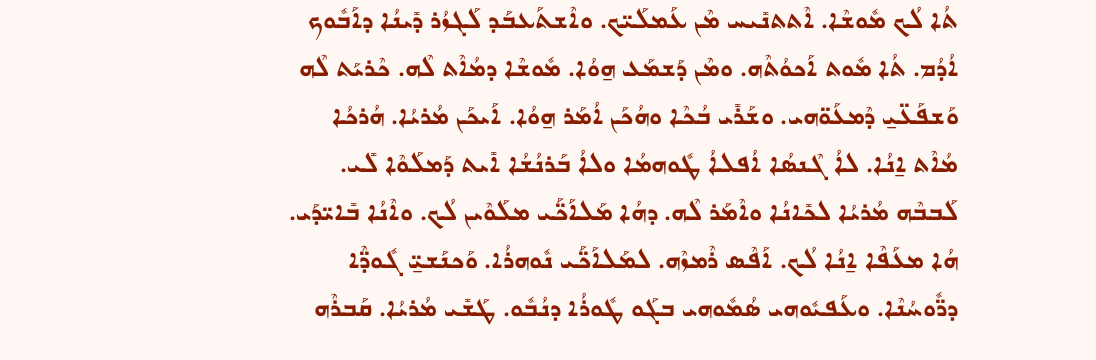ܬܳܐ ܠܳܟ ܡܽܘܫܶܐ. ܐܶܬܬܢܺܝܚ ܡܶܢ ܥܰܡܠܰܝ̈ܟ. ܘܐܶܫܬܰܥܒܰܕ ܠܰܓܙܳܪ ܕܺܝܢܳܐ ܕܐܰܒܽܘܟ ܐܳܕܳܡ. ܬܳܐ ܡܽܘܬ ܐܰܟܘܳܬܶܗ. ܘܡܶܢ ܕܰܫܡܰܥ ܗ̱ܘܳܐ. ܡܽܘܫܶܐ ܕܡܳܐܶܬ ܠܶܗ. ܟܶܪܝܰܬ ܠܶܗ ܘܰܫܦܰܥ̈ܝ̱ ܕܶܡܥܰܘ̈ܗܝ. ܘܫܰܪܺܝ ܒܳܟܶܐ ܘܗܳܟܰܢ ܐܳܡܰܪ ܗ̱ܘܳܐ. ܐܰܝܟܰܢ ܡܳܪܝܳܐ. ܗܳܪܟܳܐ ܡܳܐܶܬ ܐ̱ܢܳܐ. ܠܐܳ ܓܶܢܣܳܐ ܐܳܦܠܐܳ ܛܽܘܗܡܳܐ ܘܠܐܳ ܒܰܪܢܳܫܳܐ ܐܺܝܬ ܕܰܡܠܰܘܶܐ ܠܺܝ. ܠܰܒܒܶܗ ܡܳܪܝܳܐ ܠܟܺܐܢܳܐ ܘܐܶܡܰܪ ܠܶܗ. ܕܗܳܐ ܡܰܠܐܰܟ̈ܰܝ ܡܠܰܘܶܝܢ ܠܳܟ. ܘܐܶܢܳܐ ܒܺܐܝ̈ܕܰܝ. ܗܳܐ ܡܥܰܦܶܐ ܐ̱ܢܳܐ ܠܳܟ. ܐܰܦܶܣ ܪܶܡܙܶܗ. ܠܡܰܠܐܰܟ̈ܰܝ ܢܽܘܗܪܳܐ. ܘܰܟܢܰܫܝ̱̈ ܓܽܘܕ̈ܶܐ ܕܪ̈ܽܘܚܳܢܶܐ. ܘܥܰܦܝܽܘܗܝ ܣܳܡܽܘܗܝ ܒܓܰܘ ܛܽܘܪܳܐ ܕܢܳܒܽܘ. ܛܰܫܺܝ ܡܳܪܝܳܐ. ܩܰܒܪܶܗ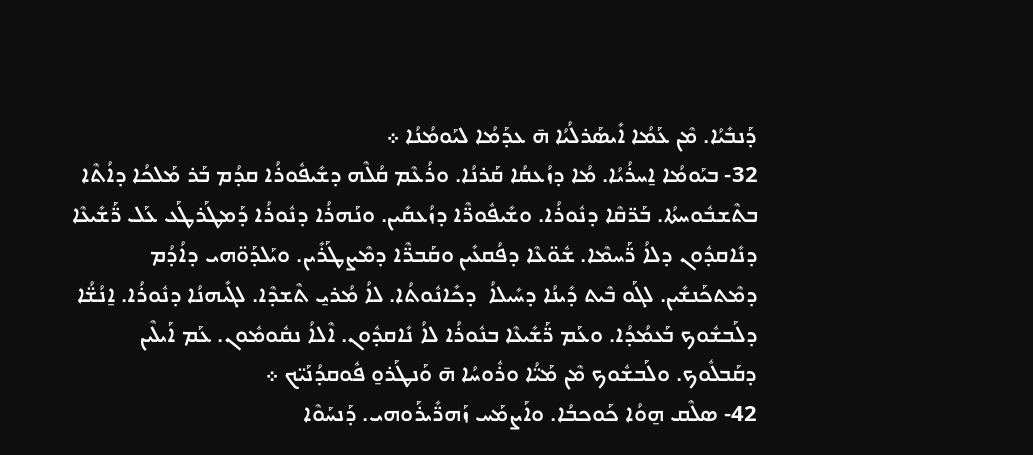ܕܰܢܒܺܝܳܐ. ܡܶܢ ܥܰܡܳܐ ܐܺܝܣܰܪܠܳܝܳܐ ܗ̄ ܥܕܰܡܳܐ ܠܝܰܘܡܳܢܳܐ ܀
32- ܒܝܰܘܡܳܐ ܐ̱ܚܪܳܝܳܐ. ܡܳܐ ܕܙܳܥܩܳܐ ܩܰܪܢܳܐ. ܘܪܳܥܶܡ ܩܳܠܶܗ ܕܫܺܝܦܽܘܪܳܐ ܩܕܳܡ ܒܰܪ ܡܰܠܟܳܐ ܕܐܳܬܶܐ ܒܬܶܫܒܽܘܚܬܳܐ. ܒܰܪ̈ܩܶܐ ܕܢܽܘܪܳܐ. ܘܫܺܝܦܽܘܪ̈ܶܐ ܕܙܳܥܩܺܝܢ. ܘܢܰܗܪܳܐ ܕܢܽܘܪܳܐ ܕܰܡܛܰܪܛܰܥ ܥܰܠ ܪ̈ܰܫܺܝܥܶܐ ܕܢܺܐܩܕܽܘܢ ܕܠܐܳ ܪ̈ܰܚܡܶܐ. ܫܽܘ̈ܥܶܐ ܕܦܳܩܥܺܝܢ ܘܩܰܒܪ̈ܶܐ ܕܡܶܨܛܰܪܺܝܢ. ܘܝܰܠܕܰܘ̈ܗܝ ܕܐܳܕܳܡ ܕܡܶܬܟܰܢܫܺܝܢ. ܠܓܰܘ ܒܶܝܬ ܕܺܝܢܳܐ ܕܚܺܝܠܐܳ  ܕܟܺܐܢܽܘܬܳܐ. ܠܐܳ ܡܳܪܝ̱ ܬܶܫܕܶܐ. ܠܓܺܝܗܢܳܐ ܕܢܽܘܪܳܐ. ܐ̱ܢܳܫ̈ܳܐ ܕܠܰܒܫܽܘܟ ܒܰܥܡܳܕܳܐ. ܘܥܰܡ ܪ̈ܰܫܺܝܥܶܐ ܒܢܽܘܪܳܐ ܠܐܳ ܢܺܐܩܕܽܘܢ. ܐܶܠܐܳ ܢܩܽܘܡܽܘܢ. ܥܰܡ ܐܰܝܠܶܝܢ ܕܩܰܒܠܽܘܟ. ܘܠܰܒܫܽܘܟ ܡܶܢ ܡܰܝ̈ܳܐ ܘܪܽܘܚܳܐ ܗ̄ ܘܰܢܛܰܪܘ̱ ܦܽܘܩܕܳܢܰܝ̈ܟ ܀
42- ܣܠܶܩ ܗ̱ܘܳܐ ܟܰܘܟܒܳܐ. ܘܐܰܨܡܰܚ ܙܰܗܪ̈ܺܝܪܰܘܗܝ. ܕܰܢܚܰܘܶܐ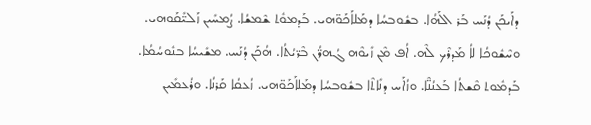ܕܐܰܝܟܰܢ ܕܳܢܰܚ ܒܰܪ ܐܠܰܗܳܐ. ܒܫܽܘܒܚܳܐ ܕܡܰܠܐܰܟܰܘ̈ܗܝ. ܒܰܕܡܘܽܬ ܫܶܡܫܳܐ. ܨܳܡܚܺܝܢ ܙܰܠܝ̈ܺܩܰܘܗܝ. ܘܚܶܫܽܘܟܳܐ ܠܐܳ ܡܰܕܪܶܟ ܠܶܗ. ܐܳܦ ܡܶܢ ܙܺܝܘܶܗ ܓܳܗܪ̈ܳܢ ܒܶܪ̈ܝܳܬܳܐ. ܗܳܟܰܢ ܕܳܢܰܚ. ܡܫܺܝܚܳܐ ܒܢܽܘܚܳܡܳܐ. ܒܰܕܡܽܘܬ ܩܶܫܬܳܐ ܒܰܥܢܳܢ̈ܶܐ. ܘܙܳܐܰܚ ܕܢܺܐܬܶܐ ܒܫܽܘܒܚܳܐ ܕܡܰܠܐܰܟܰܘ̈ܗܝ. ܙܳܥܩܳܐ ܩܰܪܢܳܐ. ܘܪܳܥܡܺܝܢ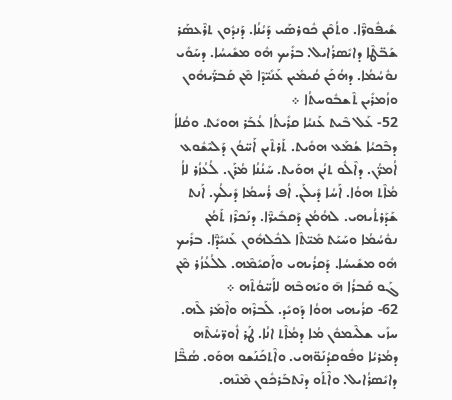ܫܺܝܦܽܘܪ̈ܶܐ. ܘܬܳܩܶܢ ܟܽܘܪܣܰܝ ܕܰܝܳܢܳܐ. ܕܰܢܕܽܘܢ ܬܪܶܥܣܰܪ ܫܰܒ̈ܛܶܐ ܕܐܝܺܣܪܳܐܝܠ. ܒܪܺܝܟ ܗܽܘ ܡܫܺܝܚܳܐ. ܕܚܰܘܺܝ ܢܘܽܚܳܡܳܐ. ܕܗܳܟܰܢ ܩܳܝܡܺܝܢ ܥܰܢܺܝ̈ܕܶܐ ܡܶܢ ܩܰܒܪ̈ܰܝܗܽܘܢ ܘܙܳܡܪܺܝܢ ܬܶܫܒܽܘܚܬܳܐ ܀
52- ܥܰܠ ܒܶܝܬ ܥܰܢܝܳܐ ܩܪܺܝܬܳܐ ܥܳܒܰܪ ܗܘܝܺܬ. ܘܩܳܠܐܳ ܕܒܶܟܝܳܐ ܫܳܡܰܥ ܗܘܺܝܬ. ܬܰܪܬܶܝܢ ܐܰܚ̈ܘܳܢ ܕܰܠܝܶܫܽܘܥ ܐܳܡܪ̈ܳܢ. ܕܐܶܠܽܘ ܬܢܳܢ ܗܘܰܝܬ. ܚܰܢܳܢܳܐ ܡܳܪܰܢ. ܠܳܥܳܙܳܪ ܠܐܳ ܡܳܐܶܬ ܗܘܳܐ. ܐܰܚܳܐ ܕܺܝܠܰܢ. ܐܳܦ ܪܳܚܡܳܐ ܕܺܝܠܳܟ. ܐܰܢܬ ܫܰܕܰܪܬܳܝܗܝ. ܠܗܳܡܳܢ ܕܰܩܒܺܝܪ̈ܶܐ. ܕܢܰܟܪܶܙ ܬܰܡܳܢ ܢܘܽܚܳܡܳܐ ܘܚܰܝܰܬ ܡܺܝ̈ܬܶܐ ܠܟܽܠܗܽܘܢ ܥܰܢܝܺܕ̈ܶܐ. ܒܪܺܝܟ ܗܽܘ ܡܫܺܝܚܳܐ. ܕܰܩܪܳܝܗܝ ܘܐܰܩܝܺܡܶܗ. ܠܠܳܥܳܙܳܪ ܡܶܢ ܓܰܘ ܩܰܒܪܳܐ ܗ̄ ܘܝܰܗܒܶܗ ܠܐܰܚ̈ܘܳܬܶܗ ܀
62- ܩܪܳܝܗܝ ܗܘܳܐ ܕܰܘܝܺܕ. ܠܰܒܪܶܗ ܘܐܶܡܰܪ ܠܶܗ. ܚܙܺܝ ܫܠܶܝܡܘܽܢ ܡܳܐ ܕܡܳܐܶܬ ܐܢܳܐ. ܛܰܪ ܐܽܘܪ̈ܚܳܬܶܗ ܕܡܳܪܝܳܐ ܘܦܽܘܩܕܳܢܰܘ̈ܗܝ. ܘܐܶܬܟܰܢܰܫܘ ܗܘܰܘ. ܣܳܒ̈ܶܐ ܕܐܝܺܣܪܳܐܝܠ. ܘܐܶܬܰܘ ܕܢܶܬܒܰܪܟܽܘܢ ܡܶܢܶܗ.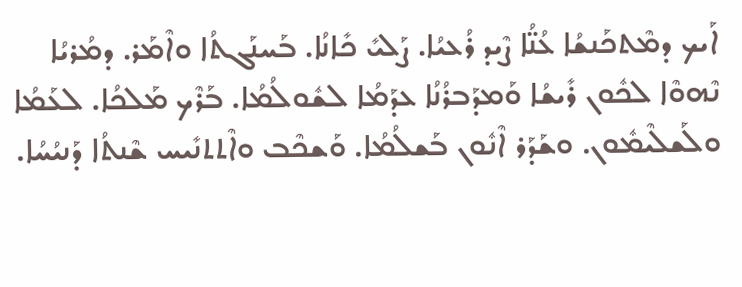ܐܰܝܟ ܕܡܶܬܟܰܢܫܳܐ ܥܳܢ̈ܳܐ ܨܶܝܕ ܪܳܥܝܳܐ. ܨܰܠܝܺ ܟܺܐܢܳܐ. ܒܰܚܢܰܓܬܳܐ ܘܐܶܡܰܪ. ܕܡܳܪܝܳܐ ܢܶܗܘܶܐ ܠܟܽܘܢ ܪܺܝܫܳܐ ܘܰܡܕܰܒܪܳܢܳܐ ܥܕܰܡܳܐ ܠܫܽܘܠܳܡܳܐ. ܒܰܪܶܟ ܡܰܠܟܳܐ. ܠܥܰܡܳܐ ܘܠܰܫܠܶܝܡܽܘܢ. ܘܫܰܕܰܪ ܐܶܢܽܘܢ ܒܰܫܠܳܡܳܐ. ܘܰܫܟܶܒ ܘܐܶܬܬܢܺܝܚ ܫܶܢܬܳܐ ܕܰܢܝܳܚܳܐ.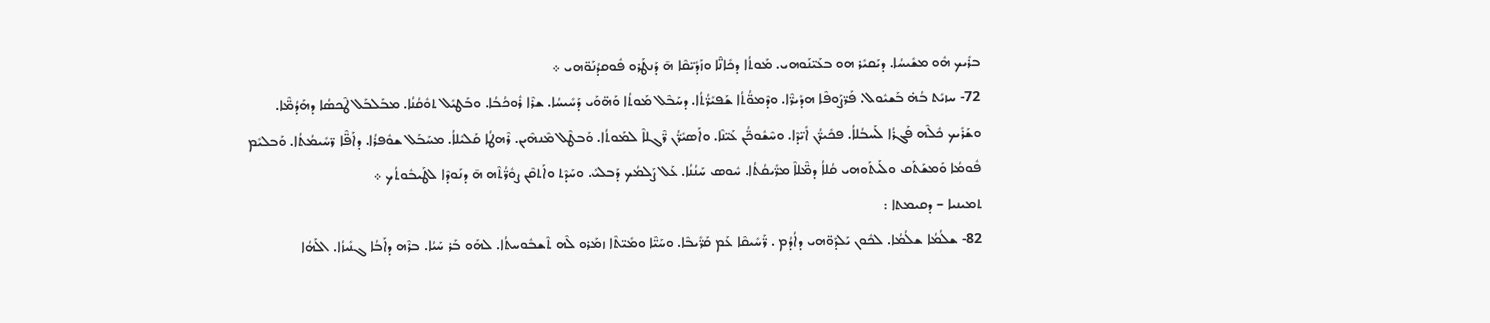ܒܪܺܝܟ ܗܽܘ ܡܫܺܝܚܳܐ. ܕܝܰܩܝܺܪ ܗܘ ܒܥܰܝ̈ܢܰܘܗܝ. ܡܰܘܬܳܐ ܕܟܺܐܢ̈ܶܐ ܘܙܰܕܺܝ̈ܩܶܐ ܗ̄ ܕܰܢܛܰܪܘ ܦܽܘܩܕܳܢܰܘ̈ܗܝ ܀
72- ܚܙܝܺܬ ܒܳܗ̇ ܒܰܫܝܽܘܠ. ܦܰܪ̈ܨܰܘܦܶܐ ܗܕܺܝܪ̈ܶܐ. ܘܕܶܡܘ̈ܳܬܳܐ ܫܰܦܝܺܪ̈ܳܬܳܐ. ܕܚܰܒܶܠ ܡܰܘܬܳܐ ܘܰܗ̈ܘܰܝ ܕܰܚܺܝܚܳܐ. ܫܪܶܐ ܪܽܘܟܳܒܳܐ. ܘܒܰܛܝܺܠ ܬܘܽܩܳܢܳܐ. ܡܒܰܠܒܰܠ ܛܶܟܣܳܐ ܕܗܰܕܳܡ̈ܶܐ. ܘܫܰܪܺܝܟ ܟܽܠܶܗ ܦܰܓܪܳܐ ܠܰܚܒܳܠܐܳ. ܦܟܺܝܪ̈ܳܢ ܐܺܝ̈ܕܶܐ. ܘܚܶܫܽܘܟ̈ܳܢ ܥܰܝ̈ܢܶܐ. ܘܐܰܣܝܺܪ̈ܳܢ ܪ̈ܶܓܠܐܶ ܠܡܰܘܬܳܐ. ܘܰܒܛܶܠ ܡܶܢܗܶܝܢ. ܪܶܗܛܳܐ ܩܰܠܝܺܠܐܳ. ܡܚܰܒܰܠ ܫܘܽܦܪܳܐ. ܕܐܰܦ̈ܶܐ ܪ̈ܚܺܝܡܳܬܳܐ. ܘܰܒܠܝܺܡ ܦܽܘܡܳܐ ܘܰܡܫܰܬܰܩ ܘܠܰܝܬܰܘܗܝ ܩܳܠܐܳ ܕܡ̈ܶܠܐܶ ܡܪ̈ܺܝܩܳܬܳܐ. ܚܽܘܣ ܚܰܢܳܢܳܐ. ܥܰܠ ܨܰܠܡܳܟ ܕܰܒܠܝܺ. ܘܚܰܕܶܬ ܘܐܰܬܩܶܢ ܨܘܽܪ̈ܳܬܶܗ ܗ̄ ܕܢܰܘܕܶܐ ܠܛܰܝܒܽܘܬܳܟ ܀
ܬܡܝܢܝܐ – ܕܩܝܡܬܐ :
82- ܫܠܳܡܳܐ ܫܠܳܡܳܐ. ܠܟܽܘܢ ܝܰܠܕܰܘ̈ܗܝ ܕܐܳܕܳܡ . ܪ̈ܰܚܺܝܩܶܐ ܥܰܡ ܩܰܪ̈ܺܝܒܶܐ. ܘܚܰܝ̈ܶܐ ܘܡܺܝ̈ܬܶܐ ܙܡܰܪܘ ܠܶܗ ܬܶܫܒܽܘܚܬܳܐ. ܠܗܰܘ ܒܰܪ ܚܰܝܳܐ. ܒܪܶܗ ܕܐܰܒܳܐ ܓܢܺܝܙܳܐ. ܐܠܰܗܳܐ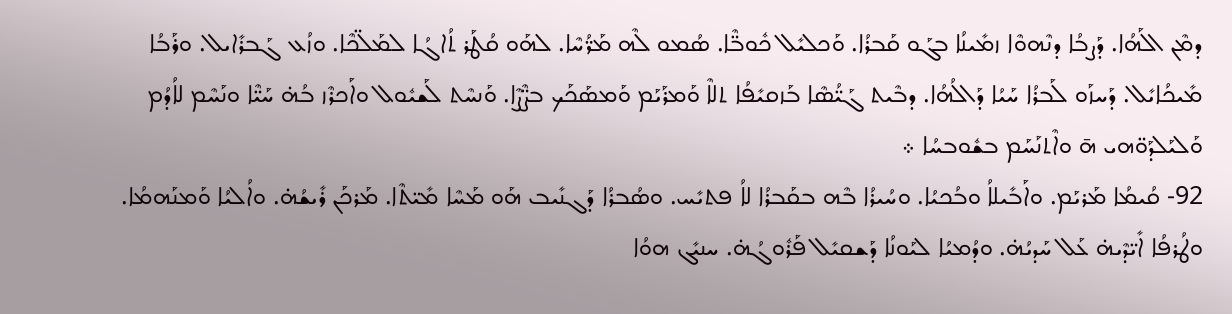ܕܡܶܢ ܐܠܰܗܳܐ. ܕܰܨܒܳܐ ܕܢܶܗܘܶܐ ܙܡܺܝܢܳܐ ܒܓܰܘ ܩܰܒܪܳܐ. ܘܰܟܠܝܺܠ ܟܽܘܒ̈ܶܐ. ܣܳܡܘ ܠܶܗ ܡܰܪ̈ܳܚܶܐ. ܠܗܰܘ ܩܳܛܰܪ ܬܳܐܓܳܐ ܠܡܰܠ̈ܟܶܐ. ܘܙܳܥ ܓܰܒܪܺܐܝܠ. ܘܪܰܒܳܐ ܡܺܝܟܳܐܝܺܠ. ܕܰܚܙܰܘ ܠܰܒܪܳܐ ܚܰܝܳܐ ܕܰܐܠܳܗܳܐ. ܕܒܶܝܬ ܓܰܝ̈ܳܣܶܐ ܒܰܙܩܝܺܦܳܐ ܬܠܐܶ ܘܰܡܪܰܝܰܡ ܘܰܡܣܰܟܰܟ ܒܨ̈ܶܨܶܐ. ܘܰܢܚܶܬ ܠܰܫܝܽܘܠ ܘܐܰܟܪܶܙ ܒܳܗ̇ ܚܰܝ̈ܶܐ ܘܢܰܚܶܡ ܠܐܳܕܳܡ ܘܰܠܝܰܠܕܰܘ̈ܗܝ ܗ̄ ܘܐܶܬܢܰܚܰܡ ܒܫܽܘܒܚܳܐ ܀
92- ܩܳܝܡܳܐ ܡܰܪܝܰܡ. ܘܐܰܒܺܝܠܐܳ ܘܒܳܟܝܳܐ. ܘܚܳܝܪܳܐ ܒܶܗ ܒܩܰܒܪܳܐ ܠܐܳ ܦܬܝܺܚ. ܘܣܳܒܪܳܐ ܕܰܓܢܺܝܒ ܗܰܘ ܡܰܚܶܐ ܡܺܝ̈ܬܶܐ. ܡܰܪܟܰܢ ܪܺܝܫܳܗ̇. ܘܐܳܠܝܳܐ ܘܰܡܢܰܗܡܳܐ. ܘܛܳܪܦܳܐ ܐܺܝ̈ܕܶܝܗ̇ ܥܰܠ ܚܰܕܝܳܗ̇. ܘܕܳܡܝܳܐ ܠܝܰܘܢܳܐ ܕܰܫܩܝܺܠ ܦܰܪܽܘܓܳܗ̇. ܚܢܝܺܓ ܗܘܳܐ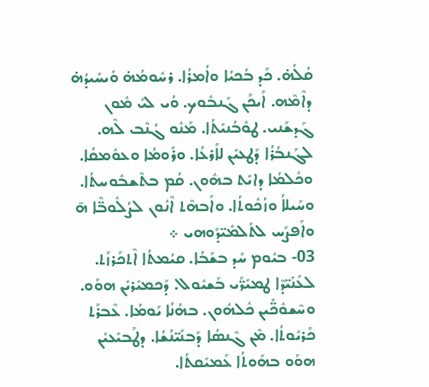ܩܳܠܳܗ̇. ܟܰܕ ܒܳܟܝܳܐ ܘܐܳܡܪܳܐ. ܪܚܽܘܡܳܗ̇ ܘܺܝܚܺܝܕܳܗ̇ ܕܐܶܡܶܗ. ܐܰܝܟܰܢ ܓܰܢܒܽܘܟ. ܘܳܝ ܠܝܺ ܡܽܘܢ ܓܰܕܫܰܢܝ. ܛܘܽܒܳܢܝܺܬܳܐ. ܡܰܢܽܘ ܓܳܢܶܒ ܠܶܗ. ܠܓܰܢܒܳܪܳܐ ܕܰܛܥܝܺܢ ܠܐܰܪܥܳܐ. ܘܪܰܘܡܳܐ ܘܥܘܽܡܩܳܐ. ܘܟܽܠܡܳܐ ܕܐܝܺܬ ܒܗܽܘܢ. ܩܳܡ ܒܬܶܫܒܽܘܚܬܳܐ. ܘܚܰܝܠܐܳ ܘܙܳܟܽܘܬܳܐ. ܘܐܰܒܗܶܬ ܐܶܢܽܘܢ ܠܨܳܠܽܘܒ̈ܶܐ ܗ̄ ܘܐܰܦܨܰܚ ܠܬܰܠܡܺܝ̈ܕܰܘܗܝ ܀
03- ܒܝܽܘܡ ܚܰܕ ܒܫܰܒܳܐ. ܩܝܳܡܬܳܐ ܐܶܬܟܰܪܙܰܬ. ܠܥܰܢܺܝ̈ܕܶܐ ܛܡܝܺܪ̈ܰܝ ܒܰܫܝܽܘܠ. ܕܰܟܡܝܺܪܝܺܢ ܗܘܰܘ. ܘܚܶܫܘܽܟ̈ܺܝܢ ܟܽܠܗܽܘܢ. ܒܗܳܢܳܐ ܝܰܘܡܳܐ. ܥܶܒܪܰܬ ܟܰܪܝܽܘܬܳܐ. ܡܶܢ ܓܶܢܣܳܐ ܕܰܒܢܰܝ̈ܢܳܫܳܐ. ܕܛܰܒܝܺܥܝܺܢ ܗܘܰܘ ܒܗܰܘܬܳܐ ܥܰܡܝܺܩܬܳܐ.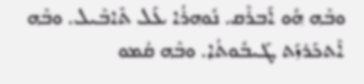ܘܒܶܗ ܗܽܘ ܐܰܒܪܶܩ. ܢܽܘܗܪܳܐ ܥܰܠ ܬܺܐܒܶܝܠ. ܘܒܶܗ ܐܶܬܟܰܪܙܰܬ ܛܰܝܒܽܘܬܳܐ. ܘܒܶܗ ܩܳܡܘ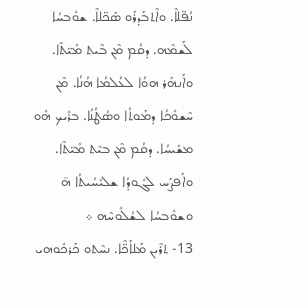ܢܳܦ̈ܠܐܶ. ܘܐܶܬܒܰܕܪܰܘ ܣܰܟ̈ܠܐܶ. ܫܘܽܒܚܳܐ ܠܰܫܡܶܗ. ܕܩܳܡ ܡܶܢ ܒܶܝܬ ܡܺܝ̈ܬܶܐ. ܘܐܰܢܗܰܪ ܗܘܳܐ ܠܥܳܠܡܳܐ ܗܳܢܳܐ. ܡܶܢ ܚܶܫܘܽܟܳܐ ܕܡܰܘܬܳܐ ܘܣܳܛܳܢܳܐ. ܒܪܺܝܟ ܗܽܘ ܡܫܺܝܚܳܐ. ܕܩܳܡ ܡܶܢ ܒܝܶܬ ܡܺܝ̈ܬܶܐ. ܘܐܰܦܨܰܚ ܠܓܽܘܕܳܐ ܫܠܝܺܚܳܝܬܳܐ ܗ̄ ܘܫܘܽܒܚܳܐ ܠܫܳܠܽܘܚܶܗ ܀
13- ܬܪܶܝܢ ܡܰܠܐܰܟ̈ܶܐ. ܢܚܶܬܘ ܟܰܪܟܽܘܗܝ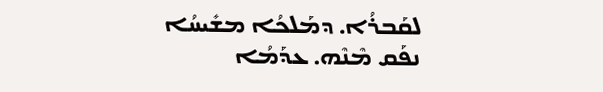ܠܩܰܒܪܳܐ. ܕܡܰܠܟܳܐ ܡܫܺܝܚܳܐ ܢܦܰܩ ܡܶܢܶܗ. ܥܕܰܡܳܐ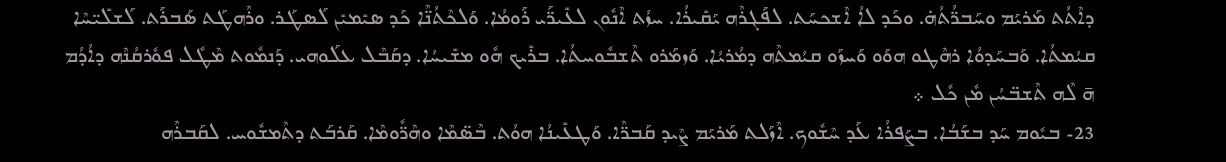ܕܐܶܬܳܬ ܡܰܪܝܰܡ ܘܚܰܒܪ̈ܳܬܳܗ̇. ܘܟܰܕ ܠܐܳ ܐܶܫܟܚܰܬ. ܠܦܰܓܪܶܗ ܝܰܩܺܝܪܳܐ. ܚܙܳܬ ܐܶܢܽܘܢ ܠܥܺܝܪ̈ܰܝ ܪܰܘܡܳܐ. ܘܰܠܟܶܬܳܢ̈ܶܐ ܟܰܕ ܣܝܺܡܝܺܢ ܠܰܣܛܰܪ. ܘܪܶܗܛܰܬ ܣܰܒܪܰܬ. ܠܰܫܠܺܝ̈ܚܶܐ ܩܝܳܡܬܳܐ. ܘܰܒܚܰܕܘܳܐ ܪܗܶܛܘ ܗܘܰܘ ܘܰܚܙܰܘ ܩܝܳܡܬܶܗ ܕܡܳܪܝܳܐ. ܘܰܙܡܰܪܘ ܬܶܫܒܽܘܚܬܳܐ. ܒܪܺܝܟ ܗܽܘ ܡܫܺܝܚܳܐ. ܕܩܰܒܶܠ ܥܠܰܘܗܝ. ܕܰܢܡܽܘܬ ܡܶܛܽܠ ܦܘܽܪܩܳܢܶܗ ܕܐܳܕܳܡ ܗ̄ ܠܶܗ ܬܶܫܒ̈ܚܳܢ ܡܽܢ ܟܽܠ ܀
23- ܒܝܽܘܡ ܚܰܕ ܒܫܰܒܳܐ. ܒܨܰܦܪܳܐ ܥܰܕ ܚܶܫܽܘܟ. ܐܶܙܰܠܬ ܡܰܪܝܰܡ ܨܶܝܕ ܩܰܒܪ̈ܶܐ. ܘܰܛܥܺܝܢܳܐ ܗܘܳܬ. ܒܶܣ̈ܡܶܐ ܘܗܶܪ̈ܽܘܡܶܐ. ܩܰܪܒܰܬ ܕܬܶܡܫܽܘܚ. ܠܩܰܒܪܶܗ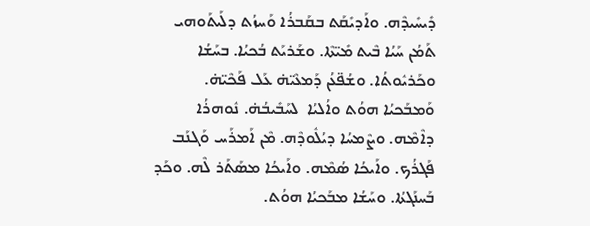ܕܺܝܚܺܝܕܶܗ. ܘܐܰܕܝܺܩܰܬ ܒܩܰܒܪܳܐ ܘܰܚܙܳܬ ܕܠܰܝܬܰܘܗܝ ܬܰܡܳܢ ܚܰܝܳܐ ܒܶܝܬ ܡܺܝ̈ܬܶܐ. ܘܫܰܪܝܰܬ ܒܳܟܝܳܐ. ܒܚܰܫܳܐ ܘܟܰܪܝܽܘܬܳܐ. ܘܫܳܦ̈ܥܳܢ ܕܰܡܥܶܝ̈ܗ̇ ܥܰܠ ܦܰܟܶܝ̈ܗ̇. ܘܰܡܒܰܟܝܳܐ ܗܘܳܬ ܘܐܳܠܝܳܐ  ܠܚܰܒܺܝܒܳܗ̇. ܢܽܘܗܪܳܐ ܕܐܶܡܶܗ. ܘܨܶܡܚܳܐ ܕܝܳܠܽܘܕܶܗ. ܡܶܢ ܐܰܡܪܰܚ ܘܰܓܢܰܒ ܦܰܓܪܳܟ. ܘܐܰܝܟܳܐ ܣܳܡܶܗ. ܘܐܰܝܟܳܐ ܡܣܰܬܰܪ ܠܶܗ. ܘܟܰܕ ܒܰܚܢܰܓܬܳܐ. ܘܚܰܫܳܐ ܡܒܰܟܝܳܐ ܗܘܳܬ.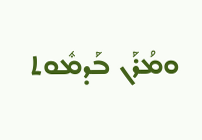ܘܡܳܪܰܢ ܒܰܕܡܽܘܬ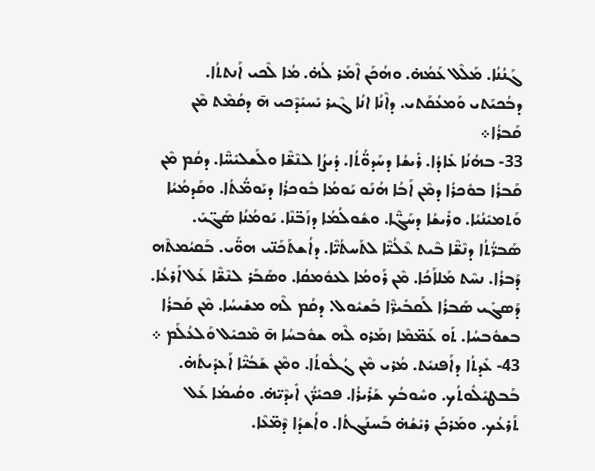ܓܰܢܳܢܳܐ. ܡܰܠܶܠ ܥܰܡܳܗ̇. ܘܗܳܟܰܢ ܐܶܡܰܪ ܠܳܗ̇. ܡܳܐ ܠܶܟܝ ܐܰܢܬܬܳܐ. ܕܒܳܟܝܰܬܝ ܘܰܡܥܳܩܰܬܝ. ܕܐܶܢܳܐ ܐܢܳܐ ܓܶܝܪ ܝܺܚܝܺܕܶܟܝ ܗ̄ ܕܩܳܡܶܬ ܡܶܢ ܩܰܒܪܳܐ܀
33- ܒܗܳܢܳܐ ܥܺܐܕܳܐ. ܪܺܝܫܳܐ ܕܚܰܕܘ̈ܳܬܳܐ. ܕܳܝܨܳܐ ܠܢܶܫ̈ܶܐ ܘܠܰܫܠܝܺܚ̈ܶܐ. ܕܩܳܡ ܡܶܢ ܩܰܒܪܳܐ ܒܘܽܟܪܳܐ ܕܡܶܢ ܐܰܒܳܐ ܗܳܢܰܘ ܝܰܘܡܳܐ ܒܽܘܟܪܳܐ ܕܝܰܘܡ̈ܳܬܳܐ. ܘܩܰܕܡܳܝܳܐ ܘܰܬܡܝܺܢܳܝܳܐ. ܘܪܺܝܫܳܐ ܕܚܰܓ̈ܶܐ. ܘܫܽܘܠܳܡܳܐ ܕܙܰܒ̈ܢܶܐ. ܝܰܘܡܳܢܳܐ ܣܰܓ̈ܝܺ. ܣܰܒܪ̈ܳܬܳܐ ܕܢܶܫ̈ܶܐ ܒܶܝܬ ܥܶܠܳܝ̈ܶܐ ܠܬܰܚܬܳܝ̈ܶܐ. ܕܐܳܫܬܰܟܰܢ̈ܝ ܗܘ̈ܰܝ. ܒܰܩܝܳܡܬܶܗ ܕܰܒܪܳܐ. ܢܚܶܬ ܡܰܠܐܰܟܳܐ. ܡܶܢ ܪܰܘܡܳܐ ܠܥܘܽܡܩܳܐ. ܘܣܰܒܰܪ ܠܢܶܫ̈ܶܐ ܥܰܠ ܐܰܪܥܳܐ. ܕܰܣܓܺܝ ܣܰܒܪܳܐ ܠܰܩܒܺܝܪ̈ܶܐ ܒܰܫܝܽܘܠ. ܕܩܳܡ ܠܶܗ ܡܫܺܝܚܳܐ. ܡܶܢ ܩܰܒܪܳܐ ܒܫܘܽܒܚܳܐ. ܬܰܘ ܥܰܡ̈ܡܶܐ ܙܡܰܪܘ ܠܶܗ ܫܘܽܒܚܳܐ ܗ̄ ܡܶܟܝܺܠ ܘܰܠܥܳܠܰܡ ܀
43- ܥܺܕܬܳܐ ܕܐܰܦܢܝܺܬ. ܡܳܪܝ ܡܶܢ ܓܳܠܽܘܬܳܐ. ܘܡܶܢ ܫܰܒܳܝ̈ܶܐ ܐܰܥܕܺܝܬܳܗ̇. ܒܰܒܛܝܺܠܽܘܬܳܟ. ܘܚܽܘܒܳܟ ܫܰܪܺܝܪܳܐ. ܦܟܝܺܪ̈ܳܢ ܐܺܝܕܶܝ̈ܗ̇. ܘܩܳܝܡܳܐ ܥܰܠ ܬܰܪܥܳܟ. ܘܡܰܪܟܰܢ ܪܝܺܫܳܗ̇ ܒܰܚܢܰܓܬܳܐ. ܘܐܳܫܕܳܐ ܕܶܡ̈ܥܶܐ.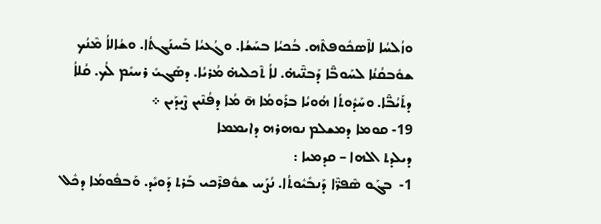ܘܙܳܠܚܳܐ ܠܐܶܣܟܽܘܦܬܶܗ. ܒܳܟܝܳܐ ܒܚܰܫܳܐ. ܘܓܳܥܝܳܐ ܒܰܚܢܰܓܬܳܐ. ܘܫܳܐܠܐܳ ܡܶܢܳܟ ܫܘܽܒܩܳܢܳܐ ܠܚܰܘܒ̈ܶܐ ܕܰܒܢ̈ܶܝܗ̇. ܠܐܳ ܬܶܟܠܝܗ̇ ܡܳܪܝܳܐ. ܕܣܰܓܝܺ ܪܚܝܺܡ ܠܳܟ. ܩܳܠܐܳ ܕܬܰܝܳܒ̈ܶܐ. ܘܚܰܕܽܘܬܳܐ ܗܳܘܝܳܐ ܒܪܰܘܡܳܐ ܗ̄ ܡܳܐ ܕܦܳܢܶܝܢ ܨܶܝܕܰܝܢ ܀
19- ܩܘܡܐ ܕܡܫܠܡ ܢܘܗܪܗ ܕܐܝܡܡܐ
ܕܝܠܕܬ ܐܠܗܐ – ܩܕܡܝܐ :
1-  ܒܓܰܘ ܣܶܦܪ̈ܶܐ ܕܰܢܒܺܝܽܘܬܳܐ. ܢܳܨܰܚ ܫܘܽܦܪܶܟܝ ܒܰܪܬ ܕܰܘܝܺܕ. ܘܰܒܦܽܘܡܳܐ ܕܟܽܠ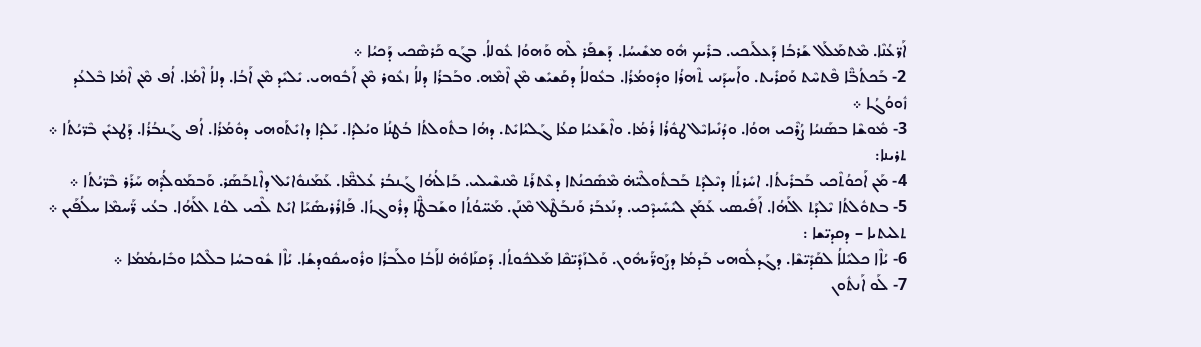ܐܰܪ̈ܥܳܢܶܐ. ܡܶܬܡܰܠܰܠ ܫܰܪܒܳܐ ܕܰܥܠܰܝܟܝ. ܒܪܺܝܟ ܗܽܘ ܡܫܺܝܚܳܐ. ܕܰܫܦܰܪ ܠܶܗ ܘܰܗܘܳܐ ܥܽܘܠܐܳ. ܒܓܰܘ ܟܰܪܣܶܟܝ ܕܰܟܝܳܐ ܀
2- ܒܰܟܬܳܒ̈ܶܐ ܦܶܬܚܶܬ ܘܰܩܪܺܝܬ. ܘܐܰܚܕܰܢܝ ܬܶܗܪܳܐ ܘܕܽܘܡܳܪܳܐ. ܒܥܽܘܠܐܳ ܕܩܰܫܝܺܫ ܡܶܢ ܐܶܡܶܗ. ܘܒܰܒܪܳܐ ܕܠܐܳ ܙܥܽܘܪ ܡܶܢ ܐܰܒܽܘܗܝ. ܝܺܠܝܺܕ ܡܶܢ ܐܰܒܳܐ. ܕܠܐܳ ܐܶܡܳܐ. ܐܳܦ ܡܶܢ ܐܶܡܳܐ ܒܶܠܥܳܕ ܙܽܘܘܳܓܳܐ ܀
3- ܡܽܘܫܶܐ ܒܣܰܢܝܳܐ ܨܳܪܶܟܝ ܗܘܳܐ. ܘܕܳܢܺܝܐܝܶܠ ܛܘܽܪܳܐ ܪܳܡܳܐ. ܘܐܶܫܰܥܝܳܐ ܩܥܳܐ ܓܰܠܝܳܐܝܺܬ. ܕܗܳܐ ܒܬܽܘܠܬܳܐ ܒܳܛܢܳܐ ܘܝܳܠܕܳܐ. ܝܰܠܕܳܐ ܕܐܝܺܬܰܘܗܝ ܕܘܽܡܳܪܳܐ. ܐܳܦ ܓܰܢܒܳܪܳܐ. ܕܰܛܥܝܺܢ ܒܶܪ̈ܝܳܬܳܐ ܀
ܬܪܝܢܐ:
4- ܡܰܢ ܐܰܟܘܳܬܶܟܝ ܒܰܒܪܺܝܬܳܐ. ܐܚܺܪܬܳܐ ܕܝܶܠܕܰܬ ܒܰܒܬܽܘܠܶܝ̈ܗ̇ ܡܶܣܺܟܢܳܬܐ ܕܥܶܬܪܰܬ ܡܶܢܫܶܝܠܝ. ܒܰܐܠܳܗܳܐ ܓܰܢܒܳܪ ܥܳܠܡ̈ܶܐ. ܥܰܡܰܢܘܽܐܝܺܠ ܕܐܶܬܒܰܣܰܪ. ܘܰܒܡܰܘܠܳܕܶܗ ܚܰܪܰܪ ܒܶܪ̈ܝܳܬܳܐ ܀
5- ܒܬܘܽܠܬܳܐ ܝܶܠܕܰܬ ܐܠܰܗܳܐ. ܐܰܦܺܝܣܝ ܥܰܡܰܢ ܠܝܺܚܺܝܕܶܟܝ. ܕܢܰܥܒܰܪ ܘܰܢܒܰܛܶܠ ܡܶܢܰܢ. ܡܰܚ̈ܘܳܬܳܐ ܘܫܰܒܛ̈ܶܐ ܕܪܽܘܓܙܳܐ. ܦܰܐܪܺܪܝܣܺܝܰܐ ܐܝܺܬ ܠܶܟܝ ܠܘܳܬ ܐܠܰܗܳܐ. ܒܥܳܝ ܪ̈ܰܚܡܶܐ ܚܠܳܦܰܝܢ ܀
ܬܠܝܬܝܐ – ܕܩܕܝ̈ܫܐ :
6- ܝܳܐܶܐ ܟܠܝܺܠܐܳ ܠܩܰܕܺܝ̈ܫܶܐ. ܕܓܰܕܠܽܘܗܝ ܒܰܕܡܳܐ ܕܨܰܘܪ̈ܰܝܗܽܘܢ. ܘܰܠܙܰܕܺܝ̈ܩܶܐ ܡܰܠܟܽܘܬܳܐ. ܕܰܩܢܰܐܘܽܗ̇ ܠܐܰܒܳܐ ܘܠܰܒܪܳܐ ܘܪܽܘܚܩܽܘܕܫܳܐ. ܝܳܐܶܐ ܫܽܘܒܚܳܐ ܒܠܶܠܝܳܐ ܘܒܺܐܝܡܳܡܳܐ ܀
7- ܠܰܘ ܐܰܢܬܽܘܢ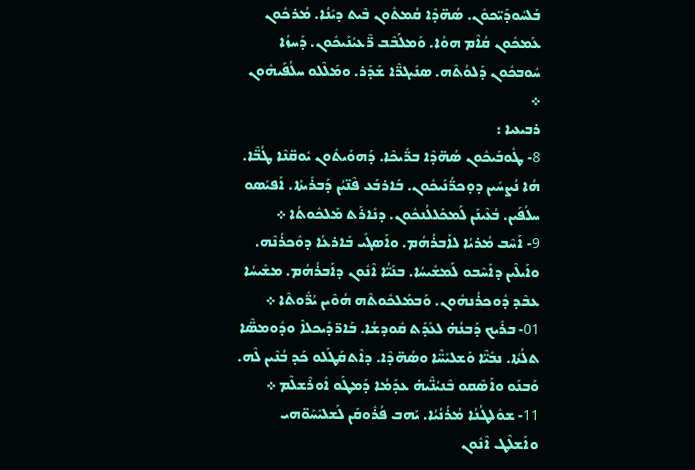ܒܰܠܚܽܘܕܰܝ̈ܟܘܽܢ. ܣܳܗ̈ܕܶܐ ܩܳܡܬܽܘܢ ܒܶܝܬ ܕܝܺܢܳܐ. ܡܳܪܟܽܘܢ ܥܰܡܟܽܘܢ ܩܳܐܶܡ ܗܘܳܐ. ܘܰܡܠܰܒܶܒ ܪ̈ܶܥܝܳܢܰܝܟܽܘܢ. ܕܰܚܙܳܐ ܚܽܘܒܟܽܘܢ ܕܰܠܘܳܬܶܗ. ܣܢܺܝܓܪ̈ܶܐ ܫܰܕܰܪ. ܘܡܰܠܶܠܘ ܚܠܳܦܰܝܗܽܘܢ ܀
ܪܒܝܥܝܐ :
8- ܛܽܘܒܰܝܟܽܘܢ ܣܳܗ̈ܕܶܐ ܒܪ̈ܺܝܟܶܐ. ܕܰܗܘܰܝܬܽܘܢ ܝܽܘܩ̈ܢܶܐ ܛܳܒ̈ܶܐ. ܗܳܐ ܢܳܨܚܺܝܢ ܕܘ̣ܟܪ̈ܳܢܰܝܟܽܘܢ. ܒܰܐܪܒܰܥ ܦܶܢ̈ܝܳܢ ܕܰܒܪܺܝܬܳܐ. ܐܰܦܝܺܣܘ ܚܠܳܦܰܝܢ. ܒܳܥܶܝܢܰܢ ܠܰܡܟܰܠܠܳܢܟܽܘܢ. ܕܢܺܐܪܰܬ ܡܰܠܟܽܘܬܳܐ ܀
9- ܐܰܚܶܒ ܡܳܪܝܳܐ ܠܐܰܒܪܳܗܳܡ. ܘܐܰܣܓܺܝ ܒܰܐܪܥܳܐ ܕܘܽܟܪܳܢܶܗ. ܘܐܰܝܠܶܝܢ ܕܐܰܚܶܒܘ ܠܰܡܫܺܝܚܳܐ. ܒܢܰܝ̈ܳܐ ܐܶܢܽܘܢ ܕܐܰܒܪܳܗܳܡ. ܡܫܺܝܚܳܐ ܥܒܶܕ ܕܽܘܟܪܳܢܗܽܘܢ. ܘܰܒܡܰܠܟܽܘܬܶܗ ܗܳܘܶܝܢ ܝܳܪ̈ܽܘܬܶܐ ܀
01- ܒܪܺܝܟ ܕܰܒܢܳܗ̇ ܠܥܺܕܰܬ ܩܽܘܕܫܳܐ. ܒܰܐܪ̈ܕܺܝܟܠܐܶ ܘܕܽܘܡܣ̈ܶܐ ܬܠܳܬܳܐ. ܢܒܺܝ̈ܶܐ ܘܰܫܠܝܺܚ̈ܶܐ ܘܣܳܗ̈ܕܶܐ. ܕܐܶܬܩܰܛܰܠܘ ܟܰܕ ܒܳܢܶܝܢ ܠܶܗ. ܘܰܒܢܰܘ ܘܐܰܣܶܩܘ ܒܶܢܝܳܢ̈ܶܝܗ̇ ܥܕܰܡܳܐ ܕܰܡܛܰܘ ܐܽܘܪܶܫܠܶܡ ܀
11- ܫܘܽܠܛܳܢܳܐ ܡܳܪܳܢܳܝܳܐ. ܝܰܗܒ ܦܳܪܽܘܩܰܢ ܠܰܫܠܝܺܚܰܘ̈ܗܝ ܘܐܰܫܠܶܛ ܐܶܢܽܘܢ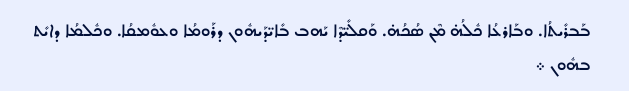ܒܰܒܪܺܝܬܳܐ. ܘܒܰܐܪܥܳܐ ܟܽܠܳܗ̇ ܡܶܢ ܣܳܟܳܗ̇. ܘܰܩܠܺܝ̈ܕܶܐ ܝܰܗܒ ܒܺܐܝ̈ܕܰܝܗܽܘܢ ܕܪܰܘܡܳܐ ܘܥܘܽܡܩܳܐ. ܘܟܽܠܡܳܐ ܕܐܝܺܬ ܒܗܽܘܢ ܀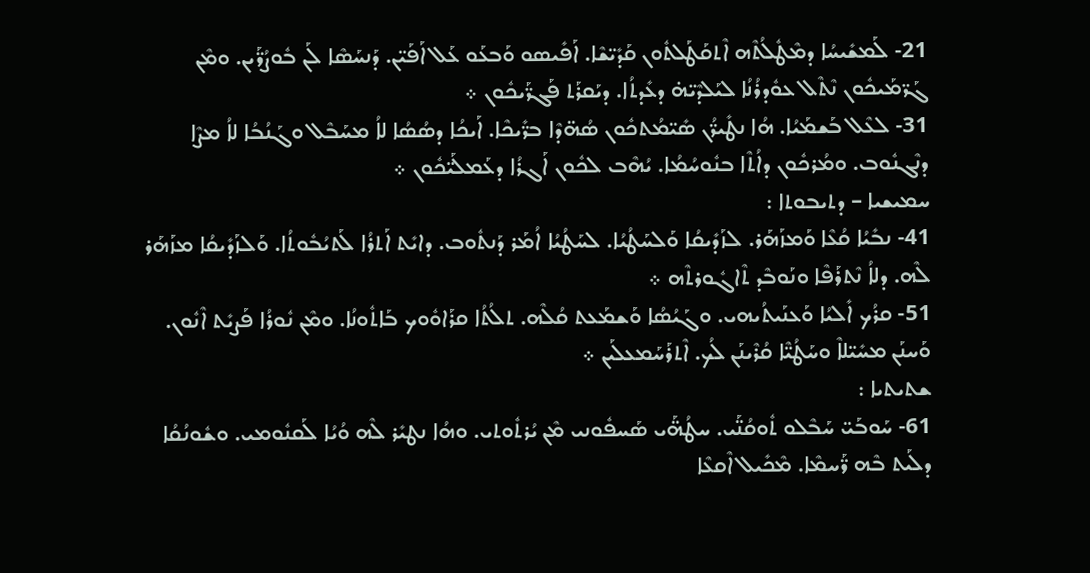21- ܠܰܡܫܺܝܚܳܐ ܕܡܶܛܽܠܳܬܶܗ ܐܶܬܩܰܛܰܠܬܽܘܢ ܩܰܕܺܝ̈ܫܶܐ. ܐܰܦܺܝܣܘ ܘܰܒܥܰܘ ܥܰܠ ܐܰܦܰܝ̈ܢ. ܕܰܢܚܰܣܶܐ ܠܰܢ ܒܽܘܨܳܪ̈ܰܝܢ. ܘܡܶܢ ܓܰܪ̈ܡܰܝܟܽܘܢ ܢܶܬܶܠ ܥܘܽܕܪܳܢܳܐ ܠܝܰܠܕܶܝ̈ܗ̇ ܕܥܺܕܬܳܐ. ܕܝܰܩܪܰܬ ܦܰܓܪ̈ܰܝܟܽܘܢ ܀
31- ܠܥܶܠ ܒܰܫܡܰܝܳܐ. ܗܳܐ ܢܛܺܝܪ̈ܳܢ ܣܺܝ̈ܡܳܬܟܽܘܢ ܣܳܗ̈ܕܶܐ ܒܪ̈ܺܝܟܶܐ. ܐܰܝܟܳܐ ܕܣܳܣܳܐ ܠܐܳ ܡܚܰܒܶܠ ܘܓܰܢܳܒܳܐ ܠܐܳ ܡܨܶܐ ܕܢܶܓܢܽܘܒ. ܘܡܳܪܟܽܘܢ ܕܐܳܬܶܐ ܒܢܽܘܚܳܡܳܐ. ܝܳܗܶܒ ܠܟܽܘܢ ܐܰܓܪܳܐ ܕܥܰܡܠܰܝ̈ܟܽܘܢ ܀
ܚܡܝܫܝܐ – ܕܬܝܒܘܬܐ :
41- ܢܒܺܝܳܐ ܩܳܥܶܐ ܘܰܡܙܰܗܰܪ. ܠܙܰܕܺܝܩܳܐ ܘܰܠܚܰܛܳܝܳܐ. ܠܚܰܛܳܝܳܐ ܐܳܡܰܪ ܕܰܢܬܽܘܒ. ܕܐܝܺܬ ܐܰܬܪܳܐ ܠܰܬܝܳܒܽܘܬܳܐ. ܘܰܠܙܰܕܺܝܩܳܐ ܡܙܰܗܰܪ ܠܶܗ. ܕܠܐܳ ܢܶܬܪܰܦܶܐ ܘܢܰܘܒܶܕ ܬܶܐܓܽܘܪܬܶܗ ܀
51- ܩܪܳܟ ܐܺܠܝܳܐ ܘܰܥܢܰܝܬܳܝܗܝ. ܘܓܰܝܳܣܳܐ ܘܰܫܡܰܥܬ ܩܳܠܶܗ. ܬܠܳܬܳܐ ܩܪܰܐܘܽܘܟ ܒܰܐܬܽܘܢܳܐ. ܘܡܶܢ ܢܽܘܪܳܐ ܦܰܨܝܺܬ ܐܶܢܽܘܢ. ܘܰܚܢܰܢ ܡܚܺܝ̈ܠܐܶ ܘܚܰܛܳܝ̈ܶܐ ܩܳܪܶܝܢܰܢ ܠܳܟ. ܐܶܬܪܰܚܰܡܥܠܰܝܢ ܀
ܫܬܝܬܝܐ :
61- ܚܰܘܒܰܝ̈ ܚܰܒܶܠܘ ܬܽܘܩܳܢ̈ܰܝ. ܚܛܳܗ̈ܰܝ ܣܰܚܦܽܘܢܝ ܡܶܢ ܝܳܪܬܽܘܬܝ. ܘܗܳܐ ܢܛܝܺܪ ܠܶܗ ܘܳܝܳܐ ܠܰܩܢܽܘܡܝ. ܘܫܽܘܢܳܩܳܐ ܕܠܰܝܬ ܒܶܗ ܪ̈ܰܚܡܶܐ. ܡܶܟܺܝܠ ܐܶܩܥܶܐ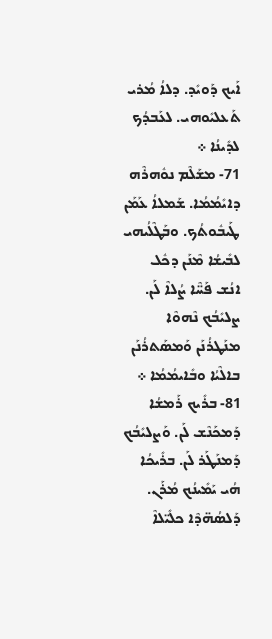ܐܰܝܟ ܕܰܘܝܺܕ. ܕܠܐܳ ܡܳܪܝ ܬܰܥܠܝܺܘܗܝ. ܠܥܰܒܕܳܟ ܠܕܺܝܢܳܐ ܀
71- ܡܫܰܠܶܡ ܢܘܽܗܪܶܗ ܕܐܝܺܡܳܡܳܐ. ܫܰܡܠܐܳ ܥܰܡܰܢ ܛܰܝܒܽܘܬܳܟ. ܘܒܰܛܶܠܳܝܗܝ ܠܒܺܝܫܳܐ ܡܶܢܰܢ ܕܟܽܠ ܐܢܳܫ ܦܰܚ̈ܶܐ ܨܳܠܐܶ ܠܰܢ. ܨܠܝܺܒܳܟ ܢܶܗܘܶܐ ܡܢܰܛܪܳܢܰܢ ܘܰܡܣܰܬܪܳܢܰܢ ܒܐܠܶܝܳܐ ܘܒܺܐܝܡܳܡܳܐ ܀
81- ܒܪܺܝܟ ܪܰܡܫܳܐ ܕܰܡܟܰܢܶܫ ܠܰܢ. ܘܰܨܠܝܺܒܳܟ ܕܰܡܢܰܛܰܪ ܠܰܢ. ܒܪܺܝܟܳܐ ܗܳܝ ܝܰܡܺܝܢܳܟ ܡܳܪܰܢ. ܕܰܠܣܳܗ̈ܕܶܐ ܟܠܺܝ̈ܠܐܶ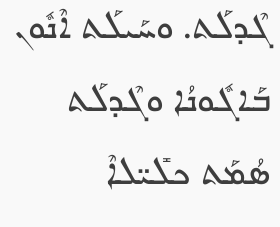ܓܶܕܠܰܬ. ܘܚܰܝܠܰܬ ܐܶܢܽܘܢ ܒܰܐܓܽܘܢܳܐ ܘܓܶܕܠܰܬ ܣܳܡܰܬ ܟܠܺܝ̈ܠܐܶ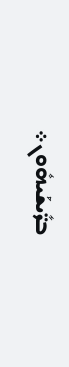ܒܪ̈ܺܝܫܰܝܗܽܘܢ܀